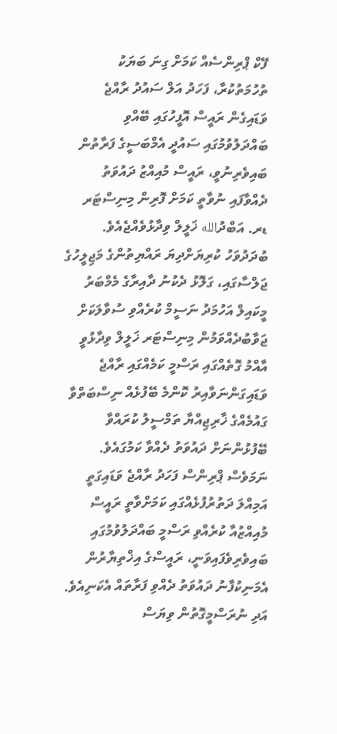ފޭކް ޕްރިންސެއް ކަމަށް ގިނަ ބަޔަކު ތުހުމަތުކުރާ، ފަހަދު އަލް ސައުދު ރާއްޖެ ވަޑައިގެން ރައީސް އޮފީހުގައި ބޭއްވި ބައްދަލުވުމުގައި ސައުދީ އެމްބަސީގެ ފަރާތުން ބައިވެރިނުވީ، ރައީސް މުއިއްޒު ދައުވަތު ދެއްވާފައި ނުވާތީ ކަމަށް ފޮރިން މިނިސްޓަރ ޑރ. އަބްދުالله ޚަލީލް ވިދާޅުވެއްޖެއެވެ.
ބުދަދުވަހު ކުރިޔަށްދިޔަ ރައްޔިތުންގެ މަޖިލީހުގެ ޖަލްސާގައި، ގަލޮޅު ދެކުނު ދާއިރާގެ މެމްބަރު މީކައިލް އަހުމަދު ނަސީމް ކުރެއްވި ސުވާލަކަށް ޖަވާބުދެއްވަމުން މިނިސްޓަރ ޚަލީލް ވިދާޅުވީ އާއްމު ގޮތެއްގައި ރަސްމީ ކަމެއްގައި ރާއްޖެ ވަޑައިގަންނަވާއިރު ކޮންމެ ބޭފުޅެއް ނިސްބަތްވާ ގައުމެއްގެ ޚާރިޖިއްޔާ ތަމްސީލު ކުރައްވާ ބޭފުޅުންނަށް ދައުވަތު ދެއްވާ ކަމުގައެވެ. ނަމަވެސް ޕްރިންސް ފަހަދު ރާއްޖެ ވަޑައިގަތީ އަމިއްލަ ދަތުރުފުޅެއްގައި ކަމަށްވާތީ ރައީސް މުއިއްޒުއާ ކުރެއްވި ރަސްމީ ބައްދަލުވުމުގައި ބައިވެރިވެފައިވަނީ، ރައީސްގެ އިޚްތިޔާރުން އެމަނިކުފާނު ދައުވަތު ދެއްވި ފަރާތައް އެކަނިއެވެ. އަދި ނުރަސްމީގޮތުން ވިޔަސް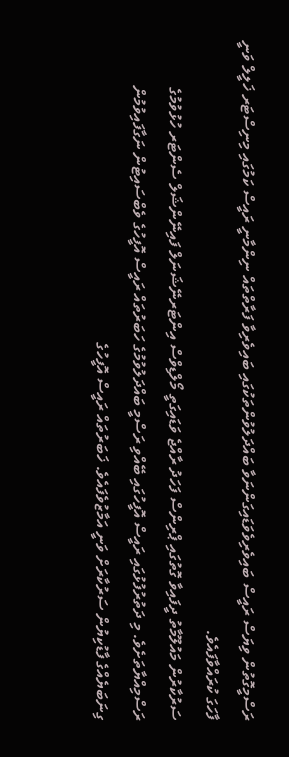ރަސްމީގޮތުން ވިޔަސް ރައީސް ބައިވެރިވެވަޑައިގަންނަވާ ބައްދަލުވުންތަކުގައި ބައިވެރިވާ ފަރާތްތައް ނިންމާނީ ރައީސް ކަމުގައި މިނިސްޓަރ ޚަލީލް ވަނީ ފާހަގަ ކުރައްވާފައެވެ.
ސަރުކާރުން މައުލޫމާތު ދީފައިވާ ގޮތުގައި ޕްރިންސް ފަހަދު ރާއްޖެ ވަޑައިގަތީ މޯލްޑިވްސް އިންޓަރނޭޝަނަލް ފައިނޭންޝަލް ސެންޓަރ ހުޅުވުމުގެ ރަސްމިއްޔާތަށެވެ. މި ދަތުރުފުޅުގައި ރައީސް އޮފީހުގައި ބޭއްވި ރަސްމީ ބައްދަލުވުމުގެ ހަބަރުތައް ރައީސް އޮފީހުގެ ވެބްސައިޓުން ނަގާފައިވުމުން ގިނަބަޔެއްގެ ފާޑުކިޔުން ސަރުކާރަށް ވަނީ އަމާޒުވެފައެވެ. ޚަބަރުތައް ރައީސް އޮފީހުގެ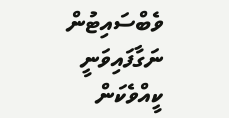ވެބްސައިޓުން ނަގާފައިވަނީ ކީއްވެކަން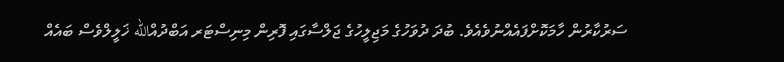ސަރުކާރުން ހާމަކޮށްފައެއްނުވެއެވެ. ބުދަ ދުވަހުގެ މަޖިލީހުގެ ޖަލްސާގައި ފޮރިން މިނިސްޓަރ އަބްދުއްالله ޚަލީލްވެސް ބައެއް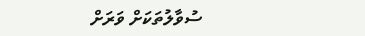ސުވާލުތަކަށް ވަރަށް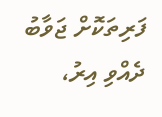ފަރިތަކޮށް ޖަވާބު ދެއްވި އިރު،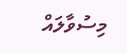މިސުވާލައް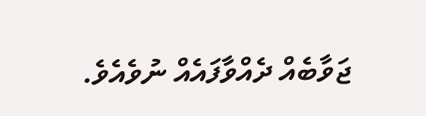ޖަވާބެއް ދެއްވާފައެއް ނުވެއެވެ.